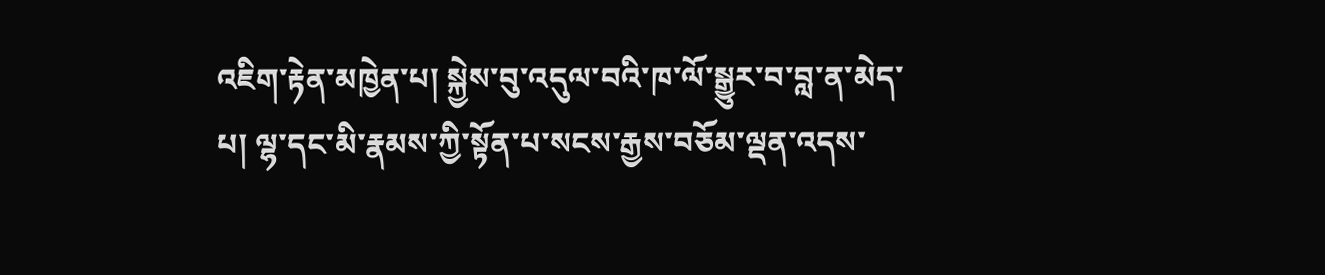འཇིག་རྟེན་མཁྱེན་པ། སྐྱེས་བུ་འདུལ་བའི་ཁ་ལོ་སྒྱུར་བ་བླ་ན་མེད་པ། ལྷ་དང་མི་རྣམས་ཀྱི་སྟོན་པ་སངས་རྒྱས་བཅོམ་ལྡན་འདས་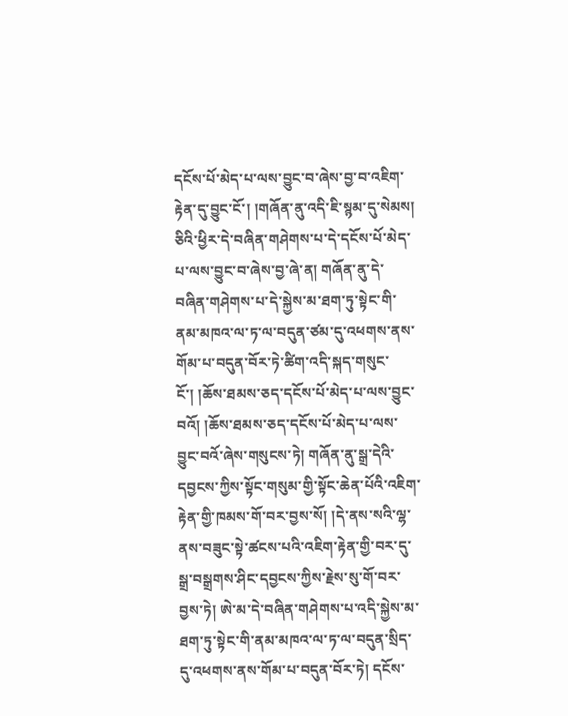དངོས་པོ་མེད་པ་ལས་བྱུང་བ་ཞེས་བྱ་བ་འཇིག་རྟེན་དུ་བྱུང་ངོ་། །གཞོན་ནུ་འདི་ཇི་སྙམ་དུ་སེམས། ཅིའི་ཕྱིར་དེ་བཞིན་གཤེགས་པ་དེ་དངོས་པོ་མེད་པ་ལས་བྱུང་བ་ཞེས་བྱ་ཞེ་ན། གཞོན་ནུ་དེ་བཞིན་གཤེགས་པ་དེ་སྐྱེས་མ་ཐག་ཏུ་སྟེང་གི་ནམ་མཁའ་ལ་ཏ་ལ་བདུན་ཙམ་དུ་འཕགས་ནས་གོམ་པ་བདུན་བོར་ཏེ་ཚིག་འདི་སྐད་གསུང་ངོ་། །ཆོས་ཐམས་ཅད་དངོས་པོ་མེད་པ་ལས་བྱུང་བའོ། །ཆོས་ཐམས་ཅད་དངོས་པོ་མེད་པ་ལས་བྱུང་བའོ་ཞེས་གསུངས་ཏེ། གཞོན་ནུ་སྒྲ་དེའི་དབྱངས་ཀྱིས་སྟོང་གསུམ་གྱི་སྟོང་ཆེན་པོའི་འཇིག་རྟེན་གྱི་ཁམས་གོ་བར་བྱས་སོ། །དེ་ནས་སའི་ལྷ་ནས་བཟུང་སྟེ་ཚངས་པའི་འཇིག་རྟེན་གྱི་བར་དུ་སྒྲ་བསྒྲགས་ཤིང་དབྱངས་ཀྱིས་རྗེས་སུ་གོ་བར་བྱས་ཏེ། ཨེ་མ་དེ་བཞིན་གཤེགས་པ་འདི་སྐྱེས་མ་ཐག་ཏུ་སྟེང་གི་ནམ་མཁའ་ལ་ཏ་ལ་བདུན་སྲིད་དུ་འཕགས་ནས་གོམ་པ་བདུན་བོར་ཏེ། དངོས་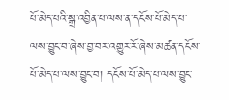པོ་མེད་པའི་སྒྲ་འབྱིན་པ་ལས་ན་དངོས་པོ་མེད་པ་ལས་བྱུང་བ་ཞེས་བྱ་བར་འགྱུར་རོ་ཞེས་མཚན་དངོས་པོ་མེད་པ་ལས་བྱུང་བ། དངོས་པོ་མེད་པ་ལས་བྱུང་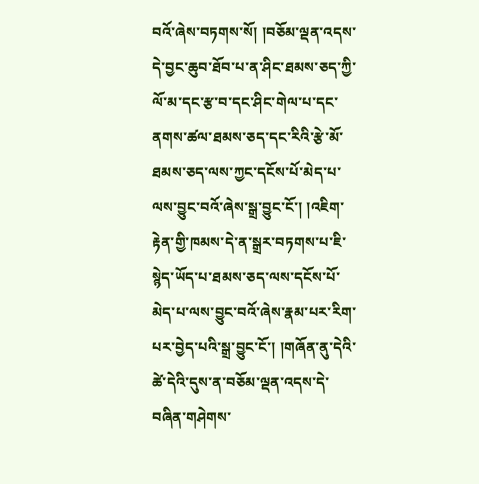བའོ་ཞེས་བཏགས་སོ། །བཅོམ་ལྡན་འདས་དེ་བྱང་ཆུབ་ཐོབ་པ་ན་ཤིང་ཐམས་ཅད་ཀྱི་ལོ་མ་དང་རྩ་བ་དང་ཤིང་གེལ་པ་དང་ནགས་ཚལ་ཐམས་ཅད་དང་རིའི་རྩེ་མོ་ཐམས་ཅད་ལས་ཀྱང་དངོས་པོ་མེད་པ་ལས་བྱུང་བའོ་ཞེས་སྒྲ་བྱུང་ངོ་། །འཇིག་རྟེན་གྱི་ཁམས་དེ་ན་སྒྲར་བཏགས་པ་ཇི་སྙེད་ཡོད་པ་ཐམས་ཅད་ལས་དངོས་པོ་མེད་པ་ལས་བྱུང་བའོ་ཞེས་རྣམ་པར་རིག་པར་བྱེད་པའི་སྒྲ་བྱུང་ངོ་། །གཞོན་ནུ་དེའི་ཚེ་དེའི་དུས་ན་བཅོམ་ལྡན་འདས་དེ་བཞིན་གཤེགས་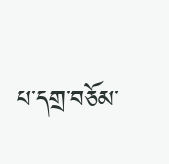པ་དགྲ་བཅོམ་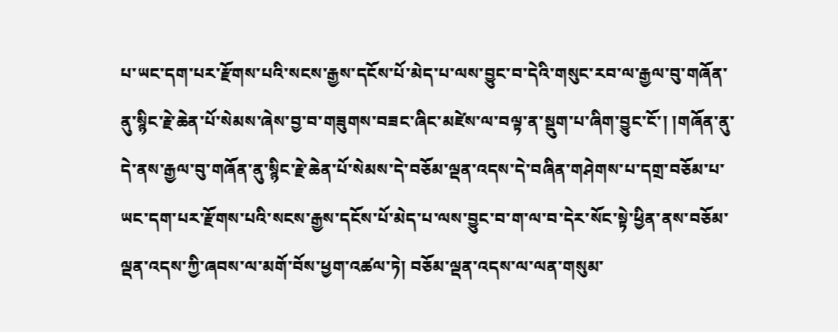པ་ཡང་དག་པར་རྫོགས་པའི་སངས་རྒྱས་དངོས་པོ་མེད་པ་ལས་བྱུང་བ་དེའི་གསུང་རབ་ལ་རྒྱལ་བུ་གཞོན་ནུ་སྙིང་རྗེ་ཆེན་པོ་སེམས་ཞེས་བྱ་བ་གཟུགས་བཟང་ཞིང་མཛེས་ལ་བལྟ་ན་སྡུག་པ་ཞིག་བྱུང་ངོ་། །གཞོན་ནུ་དེ་ནས་རྒྱལ་བུ་གཞོན་ནུ་སྙིང་རྗེ་ཆེན་པོ་སེམས་དེ་བཅོམ་ལྡན་འདས་དེ་བཞིན་གཤེགས་པ་དགྲ་བཅོམ་པ་ཡང་དག་པར་རྫོགས་པའི་སངས་རྒྱས་དངོས་པོ་མེད་པ་ལས་བྱུང་བ་ག་ལ་བ་དེར་སོང་སྟེ་ཕྱིན་ནས་བཅོམ་ལྡན་འདས་ཀྱི་ཞབས་ལ་མགོ་བོས་ཕྱག་འཚལ་ཏེ། བཅོམ་ལྡན་འདས་ལ་ལན་གསུམ་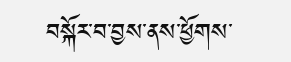བསྐོར་བ་བྱས་ནས་ཕྱོགས་